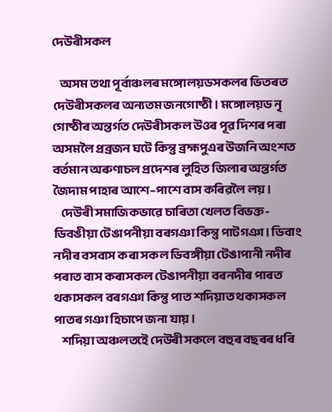দেউৰীসকল

    অসম তথা পূৰ্বাঞ্চলৰ মঙ্গোলয়ডসকলৰ ভিতৰত দেউৰীসকলৰ অন্যতম জনগোষ্ঠী। মঙ্গোলয়ড নৃ গোষ্ঠীৰ অন্তৰ্গত দেউৰীসকল উওৰ পূৱ দিশৰ পৰা অসমলৈ প্ৰব্ৰজন ঘটে কিন্তু ব্ৰহ্মপুএৰ উজনি অংশত বৰ্তমান অৰুণাচল প্ৰদেশৰ লুহিত জিলাৰ অন্তৰ্গত জৈদাম পাহাৰ আশে–পাশে বাস কৰিৱলৈ লয়।
    দেউৰী সমাজিকভাৱে চাৰিতা খেলত বিভক্ত- ডিবঙীয়া টেঙাপনীয়া বৰগঞা কিন্তু পাটগঞা। ডিবাং নদীৰ বসবাস কৰা সকল ডিবঙ্গীয়া টেঙাপানী নদীৰ পৰাত বাস কৰাসকল টেঙাপনীয়া বৰনদীৰ পাৰত থকাসকল বৰগঞা কিন্তু পাত শদিয়াত থকাসকল পাতৰ গঞা হিচাপে জনা যায়।
    শদিয়া অঞ্চলতইে দেউৰী সকলে বহুৰ বছৰৰ ধৰি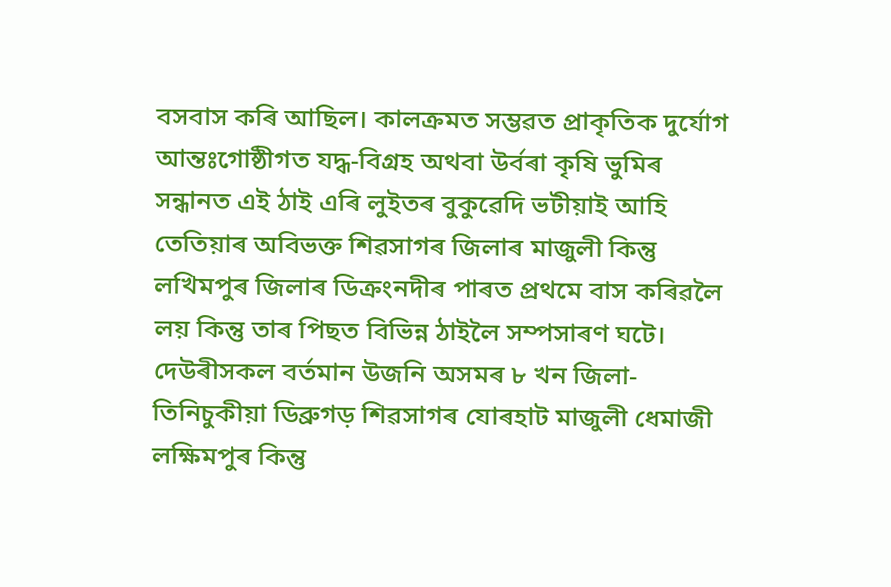বসবাস কৰি আছিল। কালক্ৰমত সম্ভৱত প্ৰাকৃতিক দুৰ্যোগ আন্তঃগোষ্ঠীগত যদ্ধ-বিগ্ৰহ অথবা উৰ্বৰা কৃষি ভুমিৰ সন্ধানত এই ঠাই এৰি লুইতৰ বুকুৱেদি ভটীয়াই আহি তেতিয়াৰ অবিভক্ত শিৱসাগৰ জিলাৰ মাজুলী কিন্তু লখিমপুৰ জিলাৰ ডিক্ৰংনদীৰ পাৰত প্ৰথমে বাস কৰিৱলৈ লয় কিন্তু তাৰ পিছত বিভিন্ন ঠাইলৈ সম্পসাৰণ ঘটে। দেউৰীসকল বৰ্তমান উজনি অসমৰ ৮ খন জিলা- তিনিচুকীয়া ডিব্ৰুগড় শিৱসাগৰ যোৰহাট মাজুলী ধেমাজী লক্ষিমপুৰ কিন্তু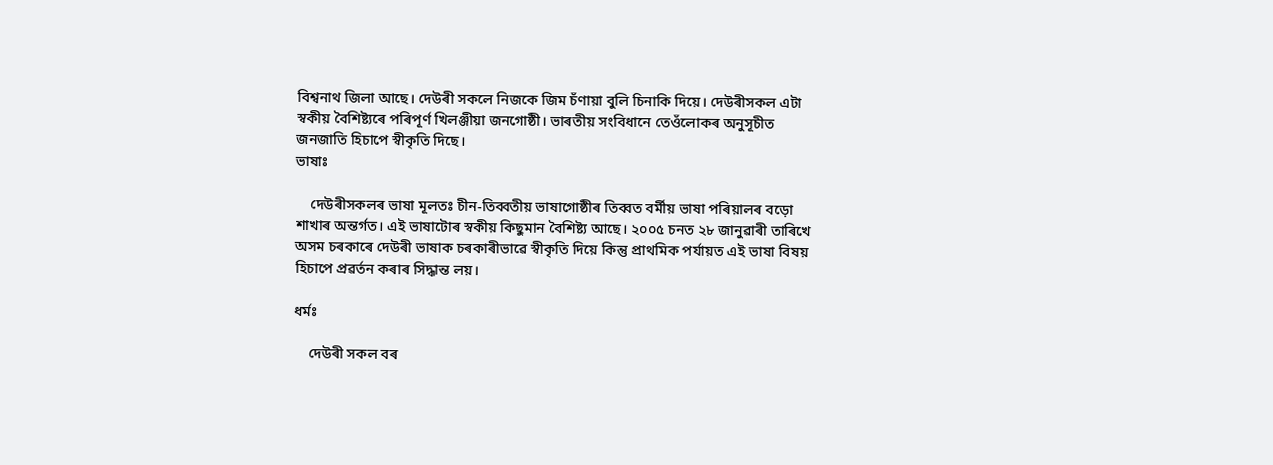বিশ্বনাথ জিলা আছে। দেউৰী সকলে নিজকে জিম চঁণায়া বুলি চিনাকি দিয়ে। দেউৰীসকল এটা স্বকীয় বৈশিষ্ট্যৰে পৰিপূৰ্ণ খিলঞ্জীয়া জনগোষ্ঠী। ভাৰতীয় সংবিধানে তেওঁলোকৰ অনুসূচীত জনজাতি হিচাপে স্বীকৃতি দিছে।
ভাষাঃ

    দেউৰীসকলৰ ভাষা মূলতঃ চীন-তিব্বতীয় ভাষাগোষ্ঠীৰ তিব্বত বৰ্মীয় ভাষা পৰিয়ালৰ বড়ো শাখাৰ অন্তৰ্গত। এই ভাষাটোৰ স্বকীয় কিছুমান বৈশিষ্ট্য আছে। ২০০৫ চনত ২৮ জানুৱাৰী তাৰিখে অসম চৰকাৰে দেউৰী ভাষাক চৰকাৰীভাৱে স্বীকৃতি দিয়ে কিন্তু প্ৰাথমিক পৰ্যায়ত এই ভাষা বিষয় হিচাপে প্ৰৱৰ্তন কৰাৰ সিদ্ধান্ত লয়।

ধৰ্মঃ

    দেউৰী সকল বৰ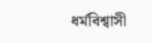ধৰ্মবিশ্বাসী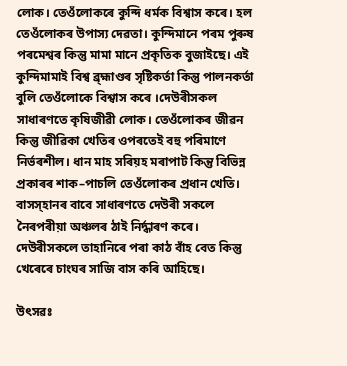লোক। তেওঁলোকৰে কুন্দি ধৰ্মক বিশ্বাস কৰে। হল তেওঁলোকৰ উপাস্য দেৱতা। কুন্দিমানে পৰম পুৰুষ পৰমেশ্বৰ কিন্তু মামা মানে প্ৰকৃতিক বুজাইছে। এই কুন্দিমামাই বিশ্ব ব্ৰ্হ্মাণ্ডৰ সৃষ্টিকৰ্তা কিন্তু পালনকৰ্তা বুলি তেওঁলোকে বিশ্বাস কৰে ।দেউৰীসকল সাধাৰণতে কৃষিজীৱী লোক। তেওঁলোকৰ জীৱন কিন্তু জীৱিকা খেতিৰ ওপৰতেই বহু পৰিমাণে নিৰ্ভৰশীল। ধান মাহ সৰিয়হ মৰাপাট কিন্তু বিভিন্ন প্ৰকাৰৰ শাক–পাচলি তেওঁলোকৰ প্ৰধান খেতি। বাসস্হানৰ বাবে সাধাৰণতে দেউৰী সকলে নৈৰপৰীয়া অঞ্চলৰ ঠাই নিৰ্দ্ধাৰণ কৰে। দেউৰীসকলে তাহানিৰে পৰা কাঠ বাঁহ বেত কিন্তু খেৰেৰে চাংঘৰ সাজি বাস কৰি আহিছে।

উৎসৱঃ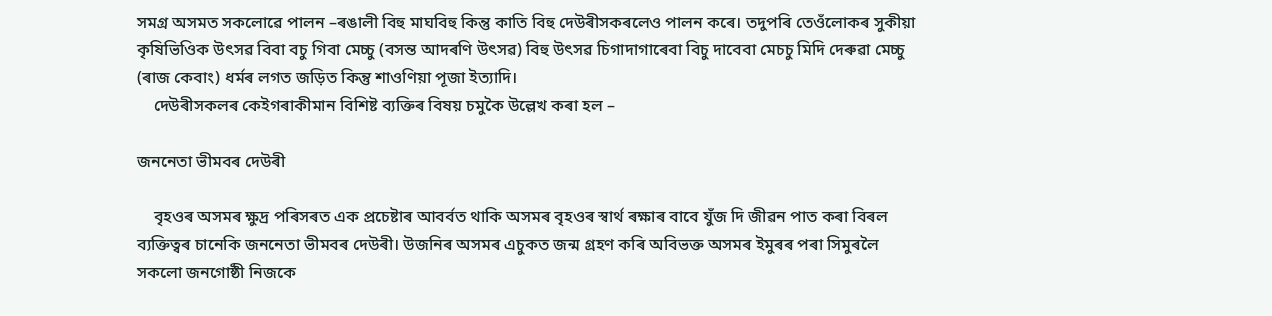সমগ্ৰ অসমত সকলোৱে পালন –ৰঙালী বিহু মাঘবিহু কিন্তু কাতি বিহু দেউৰীসকৰলেও পালন কৰে। তদুপৰি তেওঁলোকৰ সুকীয়া কৃষিভিওিক উৎসৱ বিবা বচু গিবা মেচ্চু (বসন্ত আদৰণি উৎসৱ) বিহু উৎসৱ চিগাদাগাৰেবা বিচু দাবেবা মেচচু মিদি দেৰুৱা মেচ্চু (ৰাজ কেবাং) ধৰ্মৰ লগত জড়িত কিন্তু শাওণিয়া পূজা ইত্যাদি।
    দেউৰীসকলৰ কেইগৰাকীমান বিশিষ্ট ব্যক্তিৰ বিষয় চমুকৈ উল্লেখ কৰা হল –

জননেতা ভীমবৰ দেউৰী

    বৃহওৰ অসমৰ ক্ষুদ্ৰ পৰিসৰত এক প্ৰচেষ্টাৰ আবৰ্বত থাকি অসমৰ বৃহওৰ স্বাৰ্থ ৰক্ষাৰ বাবে যুঁজ দি জীৱন পাত কৰা বিৰল ব্যক্তিত্বৰ চানেকি জননেতা ভীমবৰ দেউৰী। উজনিৰ অসমৰ এচুকত জন্ম গ্ৰহণ কৰি অবিভক্ত অসমৰ ইমুৰৰ পৰা সিমুৰলৈ সকলো জনগোষ্ঠী নিজকে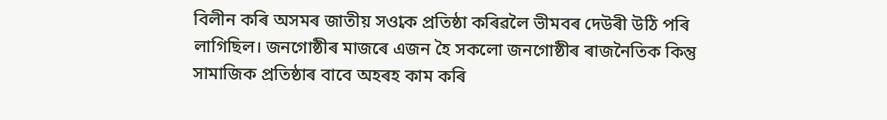বিলীন কৰি অসমৰ জাতীয় সও্বাক প্ৰতিষ্ঠা কৰিৱলৈ ভীমবৰ দেউৰী উঠি পৰি লাগিছিল। জনগোষ্ঠীৰ মাজৰে এজন হৈ সকলো জনগোষ্ঠীৰ ৰাজনৈতিক কিন্তু সামাজিক প্ৰতিষ্ঠাৰ বাবে অহৰহ কাম কৰি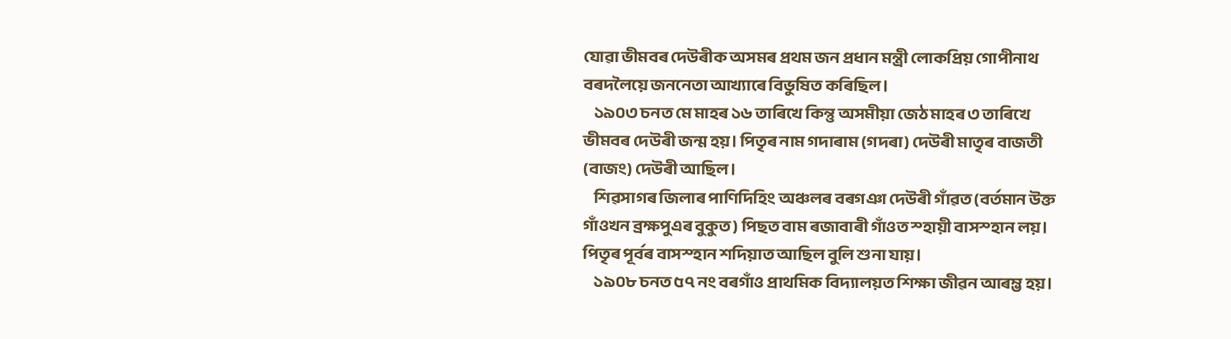যোৱা ভীমবৰ দেউৰীক অসমৰ প্ৰথম জন প্ৰধান মন্ত্ৰী লোকপ্ৰিয় গোপীনাথ বৰদলৈয়ে জননেতা আখ্যাৰে বিভুষিত কৰিছিল।
    ১৯০৩ চনত মে মাহৰ ১৬ তাৰিখে কিন্তু অসমীয়া জেঠ মাহৰ ৩ তাৰিখে ভীমবৰ দেউৰী জন্ম হয়। পিতৃৰ নাম গদাৰাম (গদৰা) দেউৰী মাতৃৰ বাজতী (বাজং) দেউৰী আছিল।
    শিৱসাগৰ জিলাৰ পাণিদিহিং অঞ্চলৰ বৰগঞা দেউৰী গাঁৱত (বৰ্তমান উক্ত গাঁওখন ব্ৰক্ষপুএৰ বুকুত) পিছত বাম ৰজাবাৰী গাঁওত স্হায়ী বাসস্হান লয়। পিতৃৰ পূৰ্বৰ বাসস্হান শদিয়াত আছিল বুলি শুনা যায়।
    ১৯০৮ চনত ৫৭ নং বৰগাঁও প্ৰাথমিক বিদ্যালয়ত শিক্ষা জীৱন আৰম্ভ হয়।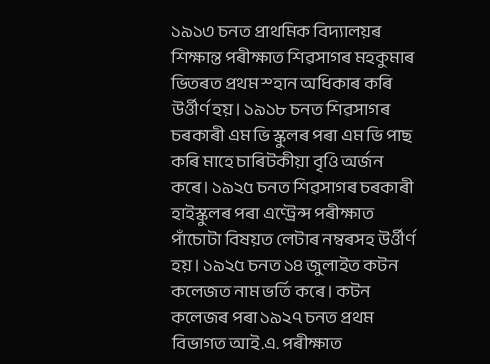১৯১৩ চনত প্ৰাথমিক বিদ্যালয়ৰ শিক্ষান্ত পৰীক্ষাত শিৱসাগৰ মহকুমাৰ ভিতৰত প্ৰথম স্হান অধিকাৰ কৰি উৰ্ওীৰ্ণ হয়। ১৯১৮ চনত শিৱসাগৰ চৰকাৰী এম ভি স্কুলৰ পৰা এম ভি পাছ কৰি মাহে চাৰিটকীয়া বৃওি অৰ্জন কৰে। ১৯২৫ চনত শিৱসাগৰ চৰকাৰী হাইস্কুলৰ পৰা এণ্ট্ৰেন্স পৰীক্ষাত পাঁচোটা বিষয়ত লেটাৰ নম্বৰসহ উৰ্ওীৰ্ণ হয়। ১৯২৫ চনত ১৪ জুলাইত কটন কলেজত নাম ভৰ্তি কৰে। কটন কলেজৰ পৰা ১৯২৭ চনত প্ৰথম বিভাগত আই.এ. পৰীক্ষাত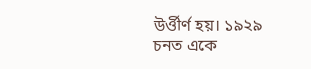উৰ্ওীৰ্ণ হয়। ১৯২৯ চনত একে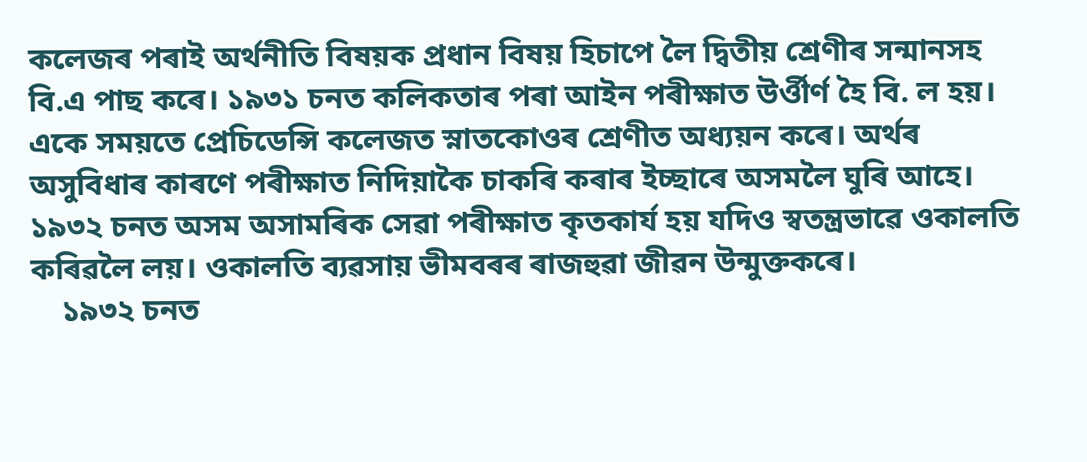কলেজৰ পৰাই অৰ্থনীতি বিষয়ক প্ৰধান বিষয় হিচাপে লৈ দ্বিতীয় শ্ৰেণীৰ সন্মানসহ বি.এ পাছ কৰে। ১৯৩১ চনত কলিকতাৰ পৰা আইন পৰীক্ষাত উৰ্ওীৰ্ণ হৈ বি. ল হয়। একে সময়তে প্ৰেচিডেন্সি কলেজত স্নাতকোওৰ শ্ৰেণীত অধ্যয়ন কৰে। অৰ্থৰ অসুবিধাৰ কাৰণে পৰীক্ষাত নিদিয়াকৈ চাকৰি কৰাৰ ইচ্ছাৰে অসমলৈ ঘুৰি আহে। ১৯৩২ চনত অসম অসামৰিক সেৱা পৰীক্ষাত কৃতকাৰ্য হয় যদিও স্বতন্ত্ৰভাৱে ওকালতি কৰিৱলৈ লয়। ওকালতি ব্যৱসায় ভীমবৰৰ ৰাজহুৱা জীৱন উন্মুক্তকৰে।
    ১৯৩২ চনত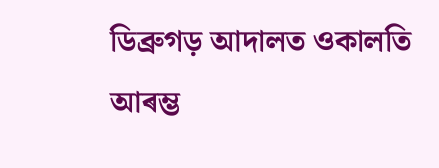ডিব্ৰুগড় আদালত ওকালতি আৰম্ভ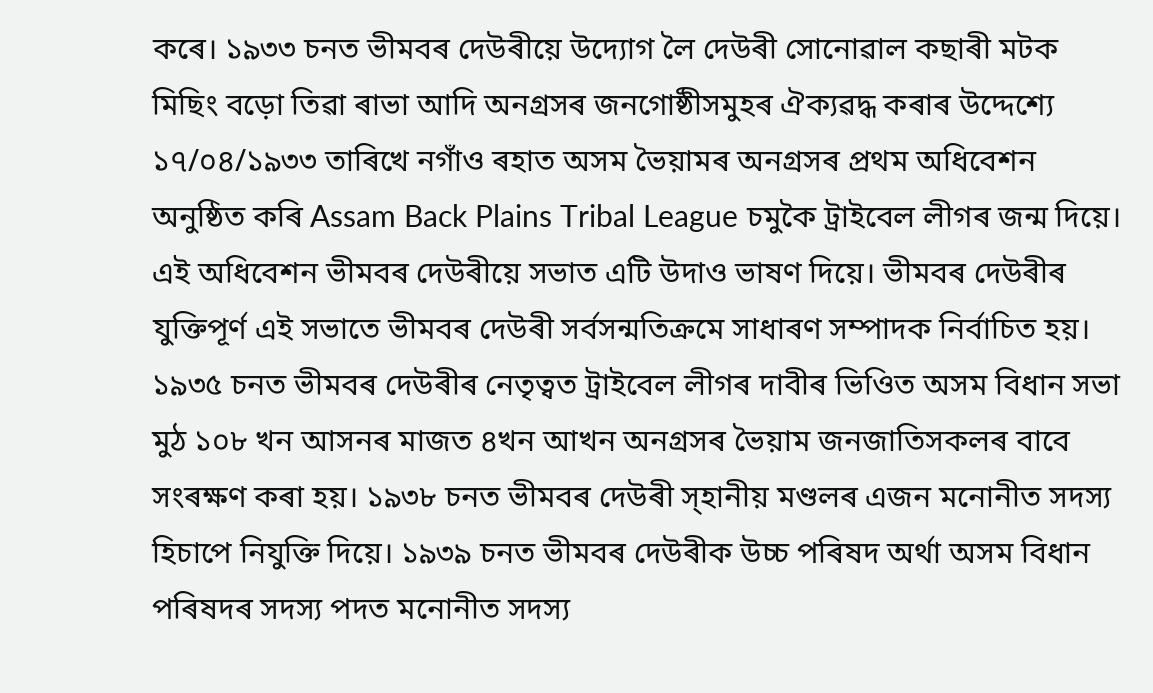কৰে। ১৯৩৩ চনত ভীমবৰ দেউৰীয়ে উদ্যোগ লৈ দেউৰী সোনোৱাল কছাৰী মটক মিছিং বড়ো তিৱা ৰাভা আদি অনগ্ৰসৰ জনগোষ্ঠীসমুহৰ ঐক্যৱদ্ধ কৰাৰ উদ্দেশ্যে ১৭/০৪/১৯৩৩ তাৰিখে নগাঁও ৰহাত অসম ভৈয়ামৰ অনগ্ৰসৰ প্ৰথম অধিবেশন অনুষ্ঠিত কৰি Assam Back Plains Tribal League চমুকৈ ট্ৰাইবেল লীগৰ জন্ম দিয়ে। এই অধিবেশন ভীমবৰ দেউৰীয়ে সভাত এটি উদাও ভাষণ দিয়ে। ভীমবৰ দেউৰীৰ যুক্তিপূৰ্ণ এই সভাতে ভীমবৰ দেউৰী সৰ্বসন্মতিক্ৰমে সাধাৰণ সম্পাদক নিৰ্বাচিত হয়। ১৯৩৫ চনত ভীমবৰ দেউৰীৰ নেতৃত্বত ট্ৰাইবেল লীগৰ দাবীৰ ভিওিত অসম বিধান সভা মুঠ ১০৮ খন আসনৰ মাজত ৪খন আখন অনগ্ৰসৰ ভৈয়াম জনজাতিসকলৰ বাবে সংৰক্ষণ কৰা হয়। ১৯৩৮ চনত ভীমবৰ দেউৰী স্হানীয় মণ্ডলৰ এজন মনোনীত সদস্য হিচাপে নিযুক্তি দিয়ে। ১৯৩৯ চনত ভীমবৰ দেউৰীক উচ্চ পৰিষদ অৰ্থা অসম বিধান পৰিষদৰ সদস্য পদত মনোনীত সদস্য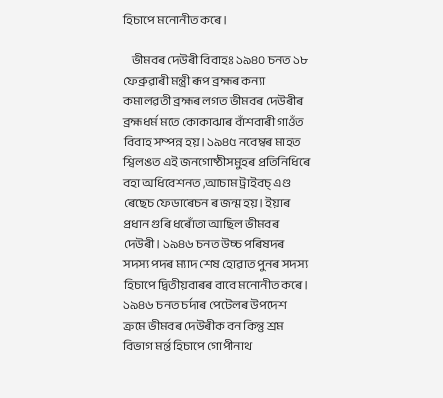হিচাপে মনোনীত কৰে।

    ভীমবৰ দেউৰী বিবাহঃ ১৯৪০ চনত ১৮ ফেব্রুৱাৰী মন্ত্ৰী ৰূপ ব্ৰহ্মৰ কন্যা কমালৱতী ব্ৰহ্মৰ লগত ভীমবৰ দেউৰীৰ ব্ৰহ্মধৰ্ম মতে কোকাঝাৰ বাঁশবাৰী গাওঁত বিবাহ সম্পন্ন হয়। ১৯৪৫ নবেম্বৰ মাহত শ্বিলঙত এই জনগোষ্ঠীসমুহৰ প্ৰতিনিধিৰে বহা অধিবেশনত ,আচাম ট্ৰাইবচ্ এণ্ড ৰেছেচ ফেডাৰেচন ৰ জন্ম হয়। ইয়াৰ প্ৰধান গুৰি ধৰোঁতা আছিল ভীমবৰ দেউৰী। ১৯৪৬ চনত উচ্চ পৰিষদৰ সদস্য পদৰ ম্যাদ শেষ হোৱাত পুনৰ সদস্য হিচাপে দ্বিতীয়বাৰৰ বাবে মনোনীত কৰে। ১৯৪৬ চনত চৰ্দাৰ পেটেলৰ উপদেশ ক্ৰমে ভীমবৰ দেউৰীক বন কিন্তু শ্ৰম বিভাগ মৰ্ন্ত হিচাপে গোপীনাথ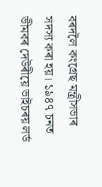বৰদলৈ কংগ্ৰেছ মন্ত্ৰীসভাৰ সদস্য কৰা হয়। ১৯৪৭ চনত ভীমবৰ দেউৰীয়ে ভাইচৰয় লৰ্ড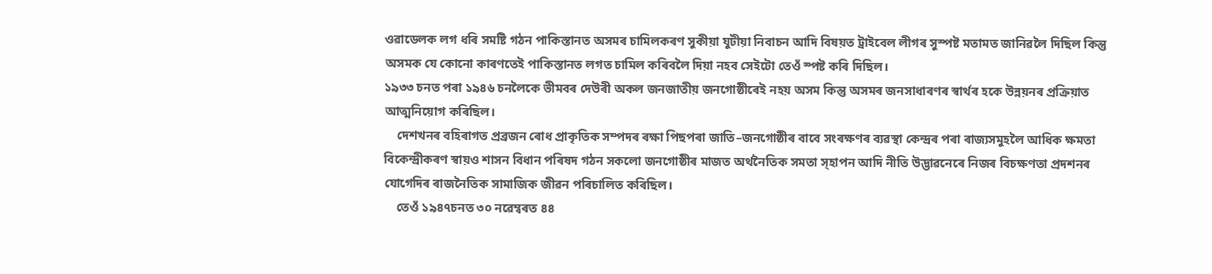ওৱাডেলক লগ ধৰি সমষ্টি গঠন পাকিস্তানত অসমৰ চামিলকৰণ সুকীয়া যুটীয়া নিবাচন আদি বিষয়ত ট্ৰাইবেল লীগৰ সুস্পষ্ট মতামত জানিৱলৈ দিছিল কিন্তু অসমক যে কোনো কাৰণতেই পাকিস্তানত লগত চামিল কৰিবলৈ দিয়া নহব সেইটো তেওঁ স্পষ্ট কৰি দিছিল।
১৯৩৩ চনত পৰা ১৯৪৬ চনলৈকে ভীমবৰ দেউৰী অকল জনজাতীয় জনগোষ্ঠীৰেই নহয় অসম কিন্তু অসমৰ জনসাধাৰণৰ স্বাৰ্থৰ হকে উন্নয়নৰ প্ৰক্ৰিয়াত আত্মনিয়োগ কৰিছিল।
    দেশখনৰ বহিৰাগত প্ৰব্ৰজন ৰোধ প্ৰাকৃতিক সম্পদৰ ৰক্ষা পিছপৰা জাতি–জনগোষ্ঠীৰ বাবে সংৰক্ষণৰ ব্যৱস্থা কেন্দ্ৰৰ পৰা ৰাজ্যসমুহলৈ আধিক ক্ষমতা বিকেন্দ্ৰীকৰণ স্বায়ও শাসন বিধান পৰিষদ গঠন সকলো জনগোষ্ঠীৰ মাজত অৰ্থনৈতিক সমতা স্হাপন আদি নীতি উদ্ভাৱনেৰে নিজৰ বিচক্ষণতা প্ৰদশনৰ যোগেদিৰ ৰাজনৈতিক সামাজিক জীৱন পৰিচালিত কৰিছিল।
    তেওঁ ১৯৪৭চনত ৩০ নৱেম্বৰত ৪৪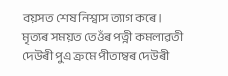বয়সত শেষ নিশ্বাস ত্যাগ কৰে। মৃত্যৰ সময়ত তেওঁৰ পত্নী কমলাৱতী দেউৰী পুএ ক্ৰমে পীতাম্বৰ দেউৰী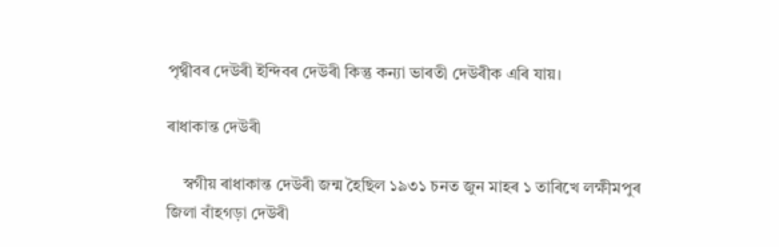পৃথ্বীবৰ দেউৰী ইন্দিবৰ দেউৰী কিন্তু কন্যা ভাৰতী দেউৰীক এৰি যায়।

ৰাধাকান্ত দেউৰী

    স্বগীয় ৰাধাকান্ত দেউৰী জন্ম হৈছিল ১৯৩১ চনত জুন মাহৰ ১ তাৰিখে লক্ষীমপুৰ জিলা বাঁহগড়া দেউৰী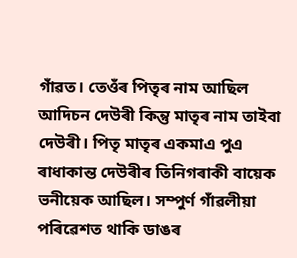গাঁৱত। তেওঁৰ পিতৃৰ নাম আছিল আদিচন দেউৰী কিন্তু মাতৃৰ নাম তাইবা দেউৰী। পিতৃ মাতৃৰ একমাএ পুএ ৰাধাকান্ত দেউৰীৰ তিনিগৰাকী বায়েক ভনীয়েক আছিল। সম্পুৰ্ণ গাঁৱলীয়া পৰিৱেশত থাকি ডাঙৰ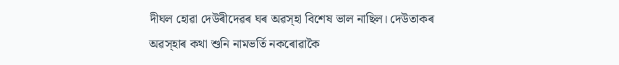দীঘল হোৱা দেউৰীদেৱৰ ঘৰ অৱস্হা বিশেষ ভাল নাছিল। দেউতাকৰ অৱস্হাৰ কথা শুনি নামভৰ্তি নকৰোৱাকৈ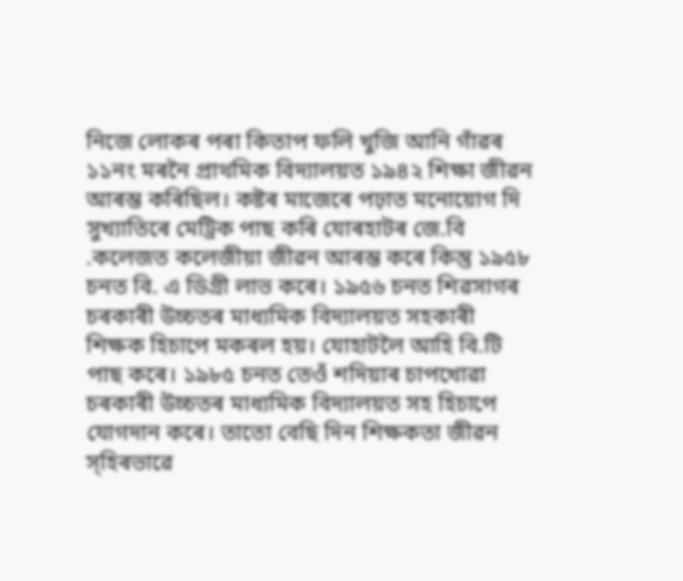নিজে লোকৰ পৰা কিতাপ ফলি খুজি আনি গাঁৱৰ ১১নং মৰনৈ প্ৰাথমিক বিদ্যালয়ত ১৯৪২ শিক্ষা জীৱন আৰম্ভ কৰিছিল। কষ্টৰ মাজেৰে পঢ়াত মনোয়োগ দি সুখ্যাতিৰে মেট্ৰিক পাছ কৰি যোৰহাটৰ জে.বি .কলেজত কলেজীয়া জীৱন আৰম্ভ কৰে কিন্তু ১৯৫৮ চনত বি. এ ডিগ্ৰী লাভ কৰে। ১৯৫৬ চনত শিৱসাগৰ চৰকাৰী উচ্চতৰ মাধ্যমিক বিদ্যালয়ত সহকাৰী শিক্ষক হিচাপে মকৰল হয়। যোহাটলৈ আহি বি.টি পাছ কৰে। ১৯৮৫ চনত তেওঁ শদিয়াৰ চাপখোৱা চৰকাৰী উচ্চতৰ মাধ্যমিক বিদ্যালয়ত সহ হিচাপে যোগদান কৰে। তাতো বেছি দিন শিক্ষকতা জীৱন স্হিৰভাৱে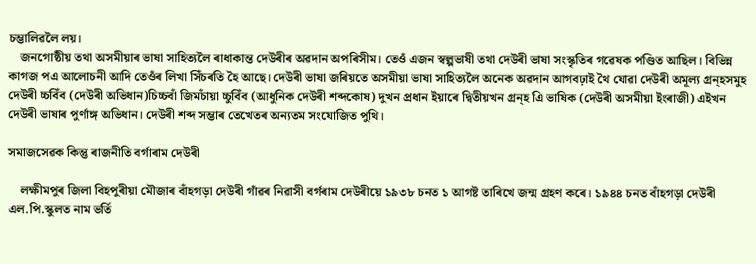চম্ভালিৱলৈ লয়।
    জনগোষ্ঠীয় তথা অসমীয়াৰ ভাষা সাহিত্যলৈ ৰাধাকান্ত দেউৰীৰ অৱদান অপৰিসীম। তেওঁ এজন স্বল্পভাষী তথা দেউৰী ভাষা সংস্কৃতিৰ গৱেষক পণ্ডিত আছিল। বিভিন্ন কাগজ পএ আলোচনী আদি তেওঁৰ লিখা সিঁচৰতি হৈ আছে। দেউৰী ভাষা জৰিয়তে অসমীয়া ভাষা সাহিত্যলৈ অনেক অৱদান আগবঢ়াই থৈ যোৱা দেউৰী অমূল্য গ্ৰন্হসমুহ দেউৰী চ্চবিঁব (দেউৰী অভিধান)চিচ্চবাঁ জিমচাঁয়া চ্চুবিঁব (আধুনিক দেউৰী শব্দকোষ) দুখন প্ৰধান ইয়াৰে দ্বিতীয়খন গ্ৰন্হ এি ভাষিক (দেউৰী অসমীয়া ইংৰাজী) এইখন দেউৰী ভাষাৰ পুৰ্ণাঙ্গ অভিধান। দেউৰী শব্দ সম্ভাৰ তেখেতৰ অন্যতম সংযোজিত পুথি।

সমাজসেৱক কিন্তু ৰাজনীতি বৰ্গাৰাম দেউৰী

    লক্ষীমপুৰ জিলা বিহপুৰীয়া মৌজাৰ বাঁহগড়া দেউৰী গাঁৱৰ নিৱাসী বৰ্গৰাম দেউৰীয়ে ১৯৩৮ চনত ১ আগষ্ট তাৰিখে জন্ম গ্ৰহণ কৰে। ১৯৪৪ চনত বাঁহগড়া দেউৰী এল.পি.স্কুলত নাম ভৰ্তি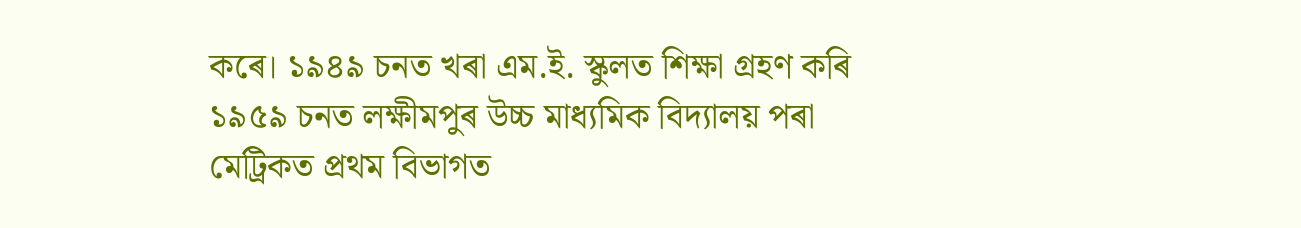কৰে। ১৯৪৯ চনত খৰা এম.ই. স্কুলত শিক্ষা গ্ৰহণ কৰি ১৯৫৯ চনত লক্ষীমপুৰ উচ্চ মাধ্যমিক বিদ্যালয় পৰা মেট্ৰিকত প্ৰথম বিভাগত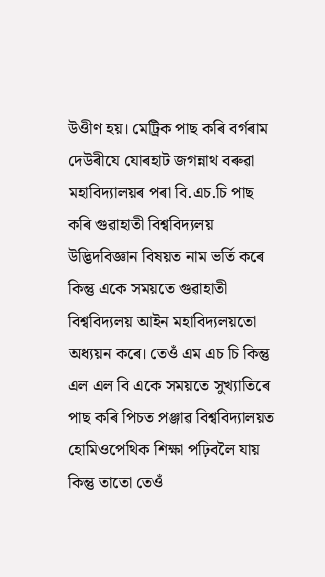উওীণ হয়। মেট্ৰিক পাছ কৰি বৰ্গৰাম দেউৰীযে যোৰহাট জগন্নাথ বৰুৱা মহাবিদ্যালয়ৰ পৰা বি.এচ.চি পাছ কৰি গুৱাহাতী বিশ্ববিদ্যলয় উদ্ভিদবিজ্ঞান বিষয়ত নাম ভৰ্তি কৰে কিন্তু একে সময়তে গুৱাহাতী বিশ্ববিদ্যলয় আইন মহাবিদ্যলয়তো অধ্যয়ন কৰে। তেওঁ এম এচ চি কিন্তু এল এল বি একে সময়তে সুখ্যাতিৰে পাছ কৰি পিচত প়ঞ্জাৱ বিশ্ববিদ্যালয়ত হোমিওপেথিক শিক্ষা পঢ়িবলৈ যায় কিন্তু তাতো তেওঁ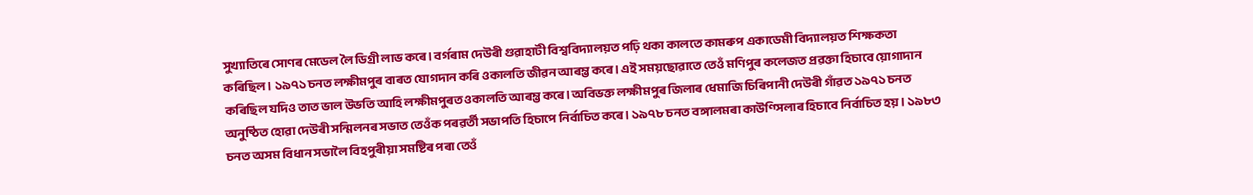সুখ্যাতিৰে সোণৰ মেডেল লৈ ডিগ্ৰী লাভ কৰে। বৰ্গৰাম দেউৰী গুৱাহাটী বিশ্ববিদ্যালয়ত পঢ়ি থকা কালতে কামৰুপ একাডেমী বিদ্যালয়ত শিক্ষকতা কৰিছিল। ১৯৭১ চনত লক্ষীমপুৰ বাৰত যোগদান কৰি ওকালতি জীৱন আৰম্ভ কৰে। এই সময়ছোৱাতে তেওঁ মণিপুৰ কলেজত প্ৰৱক্তা হিচাবে য়োগাদান কৰিছিল যদিও তাত ভাল উভতি আহি লক্ষীমপুৰত ওকালতি আৰম্ভ কৰে। অবিভক্ত লক্ষীমপুৰ জিলাৰ ধেমাজি চিৰিপানী দেউৰী গাঁৱত ১৯৭১ চনত অনুষ্ঠিত হোৱা দেউৰী সন্মিলনৰ সভাত তেওঁক পৰৱৰ্তী সভাপতি হিচাপে নিৰ্বাচিত কৰে। ১৯৭৮ চনত বঙ্গালমৰা কাউণ্সিলাৰ হিচাবে নিৰ্বাচিত হয়। ১৯৮৩ চনত অসম বিধান সভালৈ বিহপুৰীয়া সমষ্টিৰ পৰা তেওঁ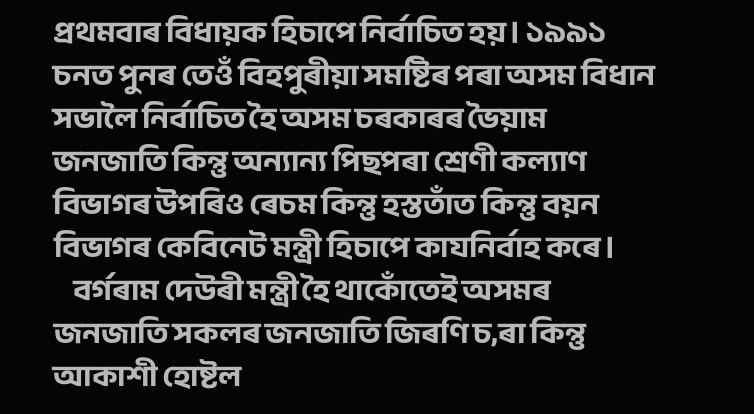প্ৰথমবাৰ বিধায়ক হিচাপে নিৰ্বাচিত হয়। ১৯৯১ চনত পুনৰ তেওঁ বিহপুৰীয়া সমষ্টিৰ পৰা অসম বিধান সভালৈ নিৰ্বাচিত হৈ অসম চৰকাৰৰ ভৈয়াম জনজাতি কিন্তু অন্যান্য পিছপৰা শ্ৰেণী কল্যাণ বিভাগৰ উপৰিও ৰেচম কিন্তু হস্ততাঁত কিন্তু বয়ন বিভাগৰ কেবিনেট মন্ত্ৰী হিচাপে কাযনিৰ্বাহ কৰে।
    বৰ্গৰাম দেউৰী মন্ত্ৰী হৈ থাকোঁতেই অসমৰ জনজাতি সকলৰ জনজাতি জিৰণি চ,ৰা কিন্তু আকাশী হোষ্টল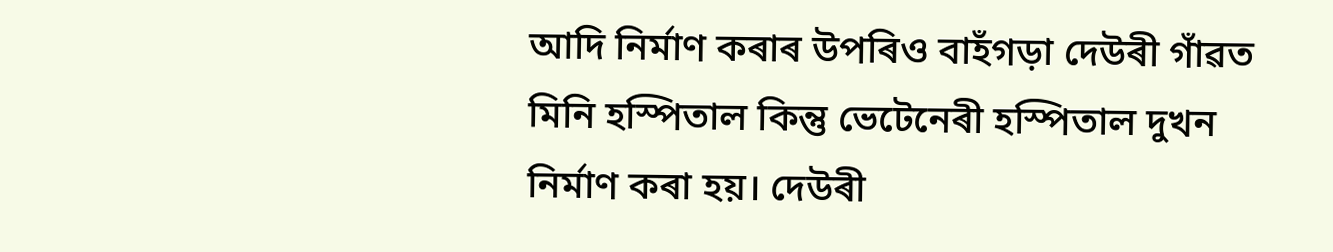আদি নিৰ্মাণ কৰাৰ উপৰিও বাহঁগড়া দেউৰী গাঁৱত মিনি হস্পিতাল কিন্তু ভেটেনেৰী হস্পিতাল দুখন নিৰ্মাণ কৰা হয়। দেউৰী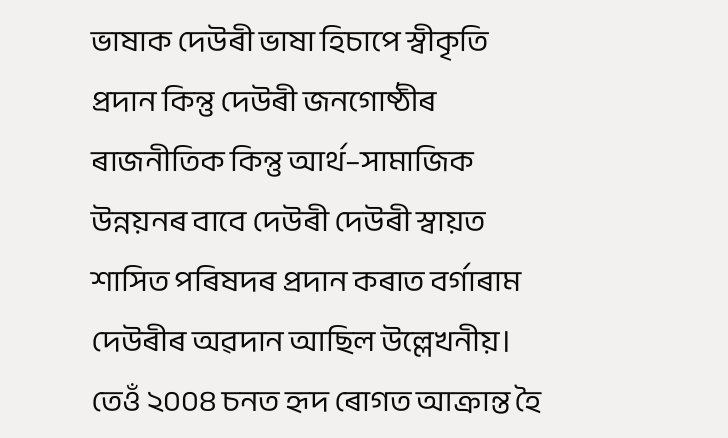ভাষাক দেউৰী ভাষা হিচাপে স্বীকৃতি প্ৰদান কিন্তু দেউৰী জনগোষ্ঠীৰ ৰাজনীতিক কিন্তু আৰ্থ–সামাজিক উন্নয়নৰ বাবে দেউৰী দেউৰী স্বায়ত শাসিত পৰিষদৰ প্ৰদান কৰাত বৰ্গাৰাম দেউৰীৰ অৱদান আছিল উল্লেখনীয়। তেওঁ ২০০৪ চনত হৃদ ৰোগত আক্ৰান্ত হৈ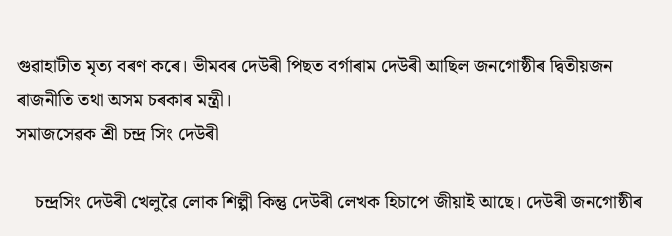গুৱাহাটীত মৃত্য বৰণ কৰে। ভীমবৰ দেউৰী পিছত বৰ্গাৰাম দেউৰী আছিল জনগোষ্ঠীৰ দ্বিতীয়জন ৰাজনীতি তথা অসম চৰকাৰ মন্ত্ৰী।
সমাজসেৱক শ্ৰী চন্দ্ৰ সিং দেউৰী

    চন্দ্ৰসিং দেউৰী খেলুৱৈ লোক শিল্পী কিন্তু দেউৰী লেখক হিচাপে জীয়াই আছে। দেউৰী জনগোষ্ঠীৰ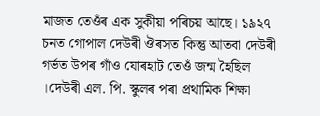মাজত তেওঁৰ এক সুকীয়া পৰিচয় আছে। ১৯২৭ চনত গোপাল দেউৰী ঔৰসত কিন্তু আতবা দেউৰী গৰ্ভত উপৰ গাঁও যোৰহাট তেওঁ জন্ম হৈছিল ।দেউৰী এল. পি. স্কুলৰ পৰা প্ৰথামিক শিক্ষা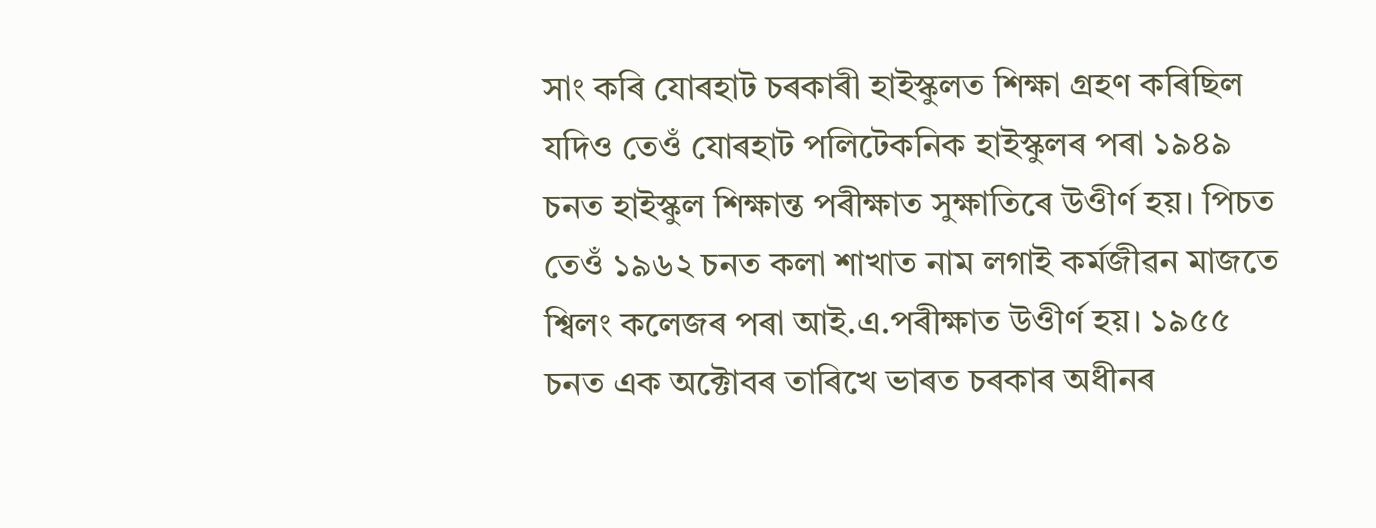সাং কৰি যোৰহাট চৰকাৰী হাইস্কুলত শিক্ষা গ্ৰহণ কৰিছিল যদিও তেওঁ যোৰহাট পলিটেকনিক হাইস্কুলৰ পৰা ১৯৪৯ চনত হাইস্কুল শিক্ষান্ত পৰীক্ষাত সুক্ষাতিৰে উওীৰ্ণ হয়। পিচত তেওঁ ১৯৬২ চনত কলা শাখাত নাম লগাই কৰ্মজীৱন মাজতে শ্বিলং কলেজৰ পৰা আই.এ.পৰীক্ষাত উওীৰ্ণ হয়। ১৯৫৫ চনত এক অক্টোবৰ তাৰিখে ভাৰত চৰকাৰ অধীনৰ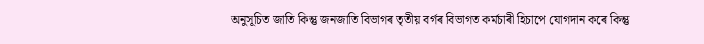অনুসূচিত জাতি কিন্তু জনজাতি বিভাগৰ তৃতীয় বৰ্গৰ বিভাগত কৰ্মচাৰী হিচাপে যোগদান কৰে কিন্তু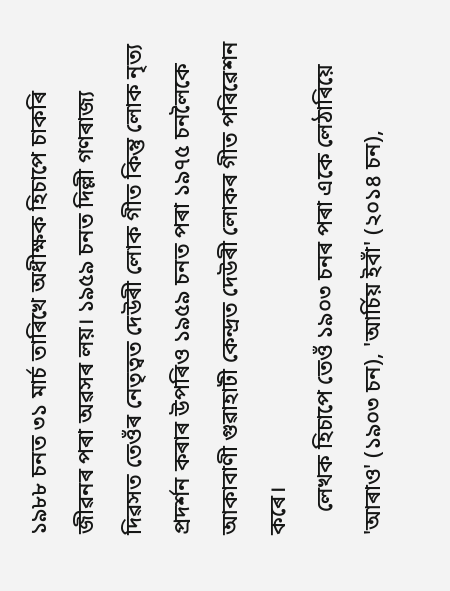১৯৮৮ চনত ৩১ মাৰ্চ তাৰিখে অধীক্ষক হিচাপে চাকৰি জীৱনৰ পৰা অৱসৰ লয়। ১৯৫৯ চনত দিল্লী গণৰাজ্য দিৱসত তেওঁৰ নেতৃত্বত দেউৰী লোক গীত কিন্তু লোক নৃত্য প্ৰদৰ্শন কৰাৰ উপৰিও ১৯৫৯ চনত পৰা ১৯৭৫ চনলৈকে আকাবাণী গুৱাহাটী কেন্দ্ৰত দেউৰী লোকৰ গীত পৰিৱেশন কৰে।
    লেখক হিচাপে তেওঁ ১৯০৩ চনৰ পৰা একে লেঠাৰিয়ে 'আৰাও' (১৯০৩ চন), 'আৰ্চিয় ইবাঁ' (২০১৪ চন),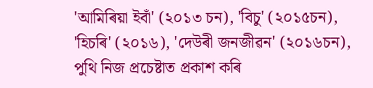'আমিৰিয়া ইবাঁ' (২০১৩ চন), 'বিচু' (২০১৫চন), 'হিচৰি' (২০১৬), 'দেউৰী জনজীৱন' (২০১৬চন), পুথি নিজ প্ৰচেষ্টাত প্ৰকাশ কৰি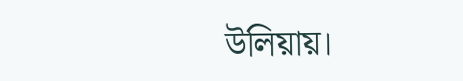উলিয়ায়।